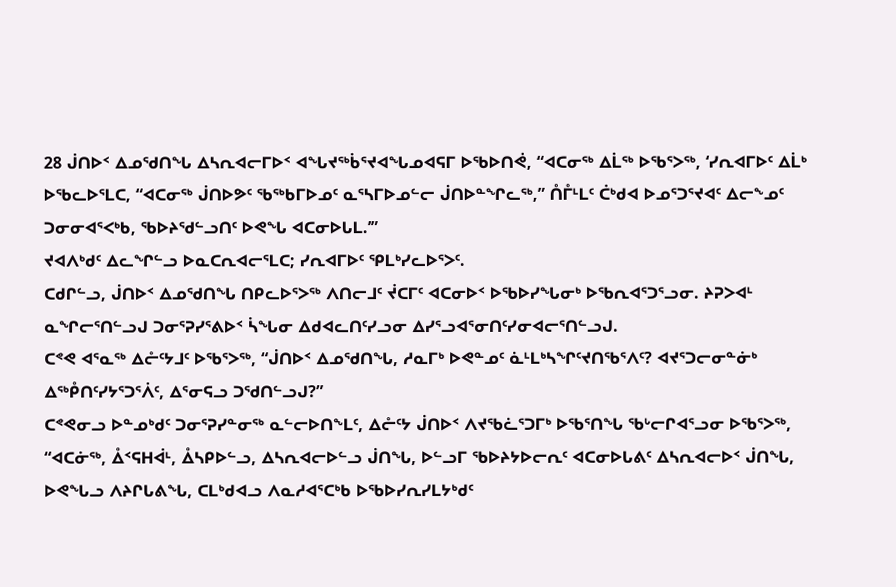28 ᒎᑎᐅᑉ ᐃᓄᖁᑎᖓ ᐃᓴᕆᐊᓕᒥᐅᑉ ᐊᖓᔪᖅᑳᕐᔪᐊᖓᓄᐊᕋᒥ ᐅᖃᐅᑎᕚ, “ᐊᑕᓂᖅ ᐃᒫᖅ ᐅᖃᕐᐳᖅ, ‘ᓯᕆᐊᒥᐅᑦ ᐃᒫᒃ ᐅᖃᓚᐅᕐᒪᑕ, “ᐊᑕᓂᖅ ᒎᑎᐅᕗᑦ ᖃᖅᑲᒥᐅᓄᑦ ᓇᕐᓴᒥᐅᓄᓪᓕ ᒎᑎᐅᓐᖏᓚᖅ,” ᑍᒤᒻᒪᑦ ᑖᒃᑯᐊ ᐅᓄᕐᑐᕐᔪᐊᑦ ᐃᓕᖕᓄᑦ ᑐᓂᓂᐊᕐᐸᒃᑲ, ᖃᐅᔨᖁᓪᓗᑎᑦ ᐅᕙᖓ ᐊᑕᓂᐅᒐᒪ.’”
ᔪᐊᐱᒃᑯᑦ ᐃᓚᖏᓪᓗ ᐅᓇᑕᕆᐊᓕᕐᒪᑕ; ᓯᕆᐊᒥᐅᑦ ᕿᒪᒃᓯᓚᐅᕐᐳᑦ.
ᑕᑯᒋᓪᓗ, ᒎᑎᐅᑉ ᐃᓄᖁᑎᖓ ᑎᑭᓚᐅᕐᐳᖅ ᐱᑎᓕᒧᑦ ᔫᑕᒥᑦ ᐊᑕᓂᐅᑉ ᐅᖃᐅᓯᖓᓂᒃ ᐅᖃᕆᐊᕐᑐᕐᓗᓂ. ᔨᕈᐳᐊᒻ ᓇᖏᓕᕐᑎᓪᓗᒍ ᑐᓂᕐᕈᓯᕐᕕᐅᑉ ᓵᖓᓂ ᐃᑯᐊᓚᑎᑦᓯᓗᓂ ᐃᓯᕐᓗᐊᕐᓂᑎᑦᓯᓂᐊᓕᕐᑎᓪᓗᒍ.
ᑕᕝᕙ ᐊᕐᓇᖅ ᐃᓔᑦᔭᒧᑦ ᐅᖃᕐᐳᖅ, “ᒎᑎᐅᑉ ᐃᓄᖁᑎᖓ, ᓱᓇᒥᒃ ᐅᕙᓐᓄᑦ ᓈᒻᒪᒃᓴᖏᑦᔪᑎᖃᕐᐱᑦ? ᐊᔪᕐᑐᓕᓂᓐᓃᒃ ᐃᖅᑬᑎᑦᓯᔭᕐᑐᕐᐲᑦ, ᐃᕐᓂᕋᓗ ᑐᖁᑎᓪᓗᒍ?”
ᑕᕝᕙᓂᓗ ᐅᓐᓄᒃᑯᑦ ᑐᓂᕐᕈᓯᓐᓂᖅ ᓇᓪᓕᐅᑎᖕᒪᑦ, ᐃᓔᑦᔭ ᒎᑎᐅᑉ ᐱᔪᖃᓛᕐᑐᒥᒃ ᐅᖃᕐᑎᖓ ᖃᒡᓕᒋᐊᕐᓗᓂ ᐅᖃᕐᐳᖅ, “ᐊᑕᓃᖅ, ᐂᑉᕋᕼᐋᒻ, ᐂᓴᑭᐅᓪᓗ, ᐃᓴᕆᐊᓕᐅᓪᓗ ᒎᑎᖓ, ᐅᓪᓗᒥ ᖃᐅᔨᔭᐅᓕᕆᑦ ᐊᑕᓂᐅᒐᕕᑦ ᐃᓴᕆᐊᓕᐅᑉ ᒎᑎᖓ, ᐅᕙᖓᓗ ᐱᔨᒋᒐᕕᖓ, ᑕᒪᒃᑯᐊᓗ ᐱᓇᓱᐊᕐᑕᒃᑲ ᐅᖃᐅᓯᕆᓯᒪᔭᒃᑯᑦ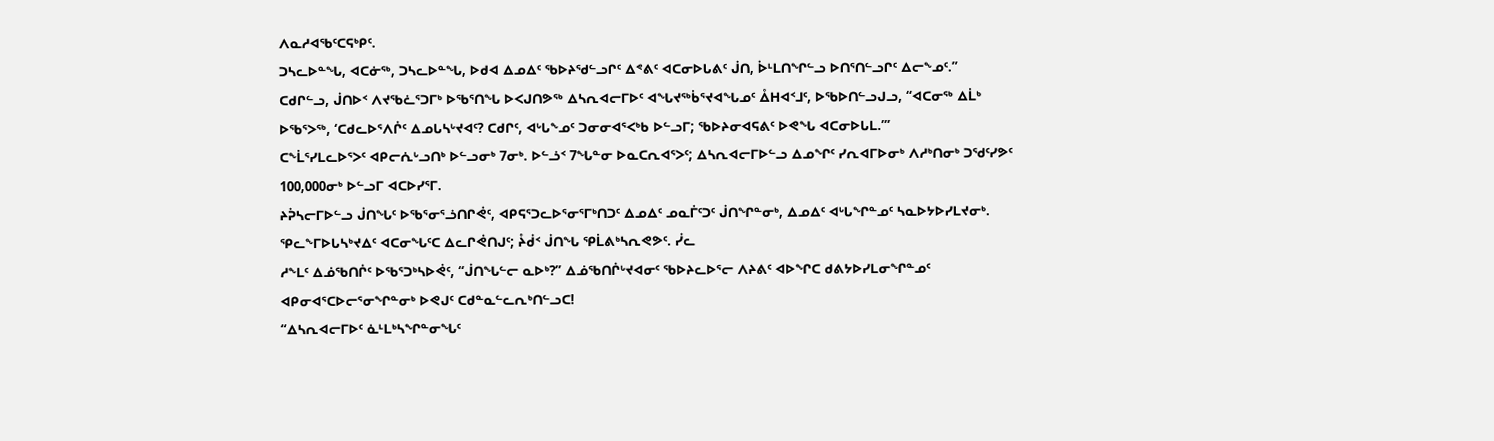ᐱᓇᓱᐊᖃᑦᑕᕋᒃᑭᑦ.
ᑐᓴᓚᐅᓐᖓ, ᐊᑕᓃᖅ, ᑐᓴᓚᐅᓐᖓ, ᐅᑯᐊ ᐃᓄᐃᑦ ᖃᐅᔨᖁᓪᓗᒋᑦ ᐃᕝᕕᑦ ᐊᑕᓂᐅᒐᕕᑦ ᒎᑎ, ᐆᒻᒪᑎᖏᓪᓗ ᐅᑎᕐᑎᓪᓗᒋᑦ ᐃᓕᖕᓄᑦ.”
ᑕᑯᒋᓪᓗ, ᒎᑎᐅᑉ ᐱᔪᖃᓛᕐᑐᒥᒃ ᐅᖃᕐᑎᖓ ᐅᐸᒍᑎᕗᖅ ᐃᓴᕆᐊᓕᒥᐅᑦ ᐊᖓᔪᖅᑳᕐᔪᐊᖓᓄᑦ ᐂᕼᐊᑉᒧᑦ, ᐅᖃᐅᑎᓪᓗᒍᓗ, “ᐊᑕᓂᖅ ᐃᒫᒃ ᐅᖃᕐᐳᖅ, ‘ᑕᑯᓚᐅᕐᐱᒌᑦ ᐃᓄᒐᓴᒡᔪᐊᑦ? ᑕᑯᒋᑦ, ᐊᒡᒐᖕᓄᑦ ᑐᓂᓂᐊᕐᐸᒃᑲ ᐅᓪᓗᒥ; ᖃᐅᔨᓂᐊᕋᕕᑦ ᐅᕙᖓ ᐊᑕᓂᐅᒐᒪ.’”
ᑕᖕᒫᕐᓯᒪᓚᐅᕐᐳᑦ ᐊᑭᓕᕇᒡᓗᑎᒃ ᐅᓪᓗᓂᒃ 7ᓂᒃ. ᐅᓪᓘᑉ 7ᖓᓐᓂ ᐅᓇᑕᕆᐊᕐᐳᑦ; ᐃᓴᕆᐊᓕᒥᐅᓪᓗ ᐃᓄᖏᑦ ᓯᕆᐊᒥᐅᓂᒃ ᐱᓱᒃᑎᓂᒃ ᑐᖁᑦᓯᕗᑦ 100,000ᓂᒃ ᐅᓪᓗᒥ ᐊᑕᐅᓯᕐᒥ.
ᔨᕉᓴᓕᒥᐅᓪᓗ ᒎᑎᖓᑦ ᐅᖃᕐᓂᕐᓘᑎᒋᕚᑦ, ᐊᑭᕋᕐᑐᓚᐅᕐᓂᕐᒥᒃᑎᑐᑦ ᐃᓄᐃᑦ ᓄᓇᒦᑦᑐᑦ ᒎᑎᖏᓐᓂᒃ, ᐃᓄᐃᑦ ᐊᒡᒐᖏᓐᓄᑦ ᓴᓇᐅᔭᐅᓯᒪᔪᓂᒃ.
ᕿᓚᖕᒥᐅᒐᓴᒃᔪᐃᑦ ᐊᑕᓂᖓᑦᑕ ᐃᓚᒋᕚᑎᒍᑦ; ᔧᑰᑉ ᒎᑎᖓ ᕿᒫᕕᒃᓴᕆᕙᕗᑦ. ᓰᓚ
ᓱᖕᒪᑦ ᐃᓅᖃᑎᒌᑦ ᐅᖃᕐᑐᒃᓴᐅᕚᑦ, “ᒎᑎᖓᓪᓕ ᓇᐅᒃ?” ᐃᓅᖃᑎᒌᒡᔪᐊᓂᑦ ᖃᐅᔨᓚᐅᕐᓕ ᐱᔨᕕᑦ ᐊᐅᖏᑕ ᑯᕕᔭᐅᓯᒪᓂᖏᓐᓄᑦ ᐊᑭᓂᐊᕐᑕᐅᓕᕐᓂᖏᓐᓂᒃ ᐅᕙᒍᑦ ᑕᑯᓐᓇᓪᓚᕆᒃᑎᓪᓗᑕ!
“ᐃᓴᕆᐊᓕᒥᐅᑦ ᓈᒻᒪᒃᓴᖏᓐᓂᖓᑦ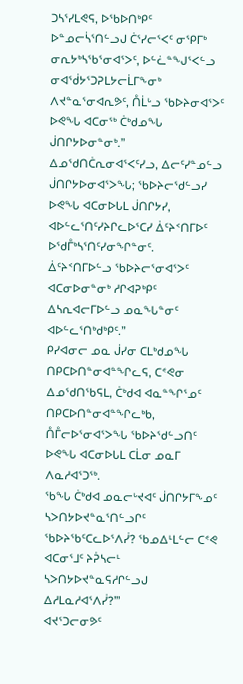ᑐᓴᕐᓯᒪᕙᕋ, ᐅᖃᐅᑎᒃᑭᑦ ᐅᓐᓄᓕᓵᕐᑎᓪᓗᒍ ᑖᕐᓯᓕᕐᐸᑦ ᓂᕿᒥᒃ ᓂᕆᔭᒃᓴᖃᕐᓂᐊᕐᐳᑦ, ᐅᓪᓛᓐᖑᕐᐸᓪᓗ ᓂᐊᖂᔭᕐᑐᕈᒪᔭᓕᒫᒥᖕᓂᒃ ᐱᔪᓐᓇᕐᓂᐊᕆᕗᑦ, ᑍᒫᒡᓗ ᖃᐅᔨᓂᐊᕐᐳᑦ ᐅᕙᖓ ᐊᑕᓂᖅ ᑖᒃᑯᓄᖓ ᒎᑎᒋᔭᐅᓂᓐᓂᒃ.”
ᐃᓄᖁᑎᑖᕆᓂᐊᕐᐸᑦᓯᓗ, ᐃᓕᑦᓯᓐᓄᓪᓗ ᒎᑎᒋᔭᐅᓂᐊᕐᐳᖓ; ᖃᐅᔨᓕᖁᓪᓗᓯ ᐅᕙᖓ ᐊᑕᓂᐅᒐᒪ ᒎᑎᒋᔭᓯ, ᐊᐅᓪᓚᕐᑎᑦᓯᔨᒋᓚᐅᕐᑕᓯ ᐄᑦᔨᑉᑎᒥᐅᑦ ᐅᖁᒤᒃᓴᕐᑎᑦᓯᓂᖏᓐᓂᑦ.
ᐄᑦᔨᑉᑎᒥᐅᓪᓗ ᖃᐅᔨᓕᕐᓂᐊᕐᐳᑦ ᐊᑕᓂᐅᓂᓐᓂᒃ ᓱᒋᐊᕈᒃᑭᑦ ᐃᓴᕆᐊᓕᒥᐅᓪᓗ ᓄᓇᖓᓐᓂᑦ ᐊᐅᓪᓚᕐᑎᒃᑯᒃᑭᑦ.”
ᑭᓯᐊᓂᓕ ᓄᓇ ᒎᓯᓂ ᑕᒪᒃᑯᓄᖓ ᑎᑭᑕᐅᑎᓐᓂᐊᓐᖏᓚᕋ, ᑕᕝᕙᓂ ᐃᓄᖁᑎᖃᕋᒪ, ᑖᒃᑯᐊ ᐊᓇᓐᖏᕐᓄᑦ ᑎᑭᑕᐅᑎᓐᓂᐊᓐᖏᓚᒃᑲ, ᑍᒤᓕᐅᕐᓂᐊᕐᐳᖓ ᖃᐅᔨᖁᓪᓗᑎᑦ ᐅᕙᖓ ᐊᑕᓂᐅᒐᒪ ᑕᒫᓂ ᓄᓇᒥ ᐱᓇᓱᐊᕐᑐᖅ.
ᖃᖓ ᑖᒃᑯᐊ ᓄᓇᓕᒡᔪᐊᑦ ᒎᑎᒋᔭᒥᖕᓄᑦ ᓴᐳᑎᔭᐅᔪᓐᓇᕐᑎᓪᓗᒋᑦ ᖃᐅᔨᖃᑦᑕᓚᐅᕐᐱᓰ? ᖃᓄᐃᒻᒪᓪᓕ ᑕᕝᕙ ᐊᑕᓂᕐᒧᑦ ᔨᕉᓴᓕᒻ ᓴᐳᑎᔭᐅᔪᓐᓇᕋᓱᒋᓪᓗᒍ ᐃᓱᒪᓇᓱᐊᕐᐱᓰ?’”
ᐊᔪᕐᑐᓕᓂᕗᑦ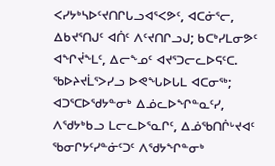ᐸᓯᔭᒃᓴᐅᑦᔪᑎᒋᒐᓗᐊᕐᐸᕗᑦ, ᐊᑕᓃᕐᓕ, ᐃᑲᔪᕐᑎᒍᑦ ᐊᑏᑦ ᐱᑦᔪᑎᒋᓗᒍ; ᑲᑕᒃᓯᒪᓂᕗᑦ ᐊᖏᔫᖕᒪᑦ, ᐃᓕᖕᓄᑦ ᐊᔪᕐᑐᓕᓚᐅᕋᑦᑕ.
ᖃᐅᔨᔪᒫᕐᐳᓯᓗ ᐅᕙᖓᐅᒐᒪ ᐊᑕᓂᖅ; ᐊᑐᕐᑕᐅᖁᔭᓐᓂᒃ ᐃᓅᓚᐅᖏᓐᓇᑦᓯ, ᐱᖁᔭᒃᑲᓗ ᒪᓕᓚᐅᕐᓇᒋᑦ, ᐃᓅᖃᑎᒌᒡᔪᐊᑦ ᖃᓂᒋᔭᑦᓯᓐᓃᑦᑐᑦ ᐱᖁᔭᖏᓐᓂᒃ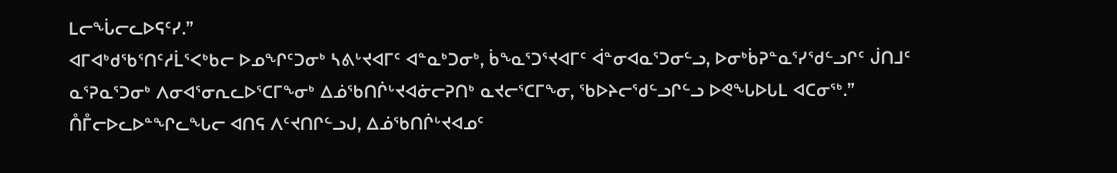ᒪᓕᖔᓕᓚᐅᕋᑦᓯ.”
ᐊᒥᐊᒃᑯᖃᕐᑎᑦᓱᒫᕐᐸᒃᑲᓕ ᐅᓄᖏᑦᑐᓂᒃ ᓴᕕᒡᔪᐊᒥᑦ ᐊᓐᓇᒃᑐᓂᒃ, ᑳᖕᓇᕐᑐᕐᔪᐊᒥᑦ ᐋᓐᓂᐊᓇᕐᑐᓂᓪᓗ, ᐅᓂᒃᑳᕈᓐᓇᕐᓯᖁᓪᓗᒋᑦ ᒎᑎᒧᑦ ᓇᕐᕈᓇᕐᑐᓂᒃ ᐱᓂᐊᕐᓂᕆᓚᐅᕐᑕᒥᖕᓂᒃ ᐃᓅᖃᑎᒌᒡᔪᐊᓃᓕᕈᑎᒃ ᓇᔪᓕᕐᑕᒥᖕᓂ, ᖃᐅᔨᓕᖁᓪᓗᒋᓪᓗ ᐅᕙᖓᐅᒐᒪ ᐊᑕᓂᖅ.”
ᑍᒤᓕᐅᓚᐅᓐᖏᓚᖓᓕ ᐊᑎᕋ ᐱᑦᔪᑎᒋᓪᓗᒍ, ᐃᓅᖃᑎᒌᒡᔪᐊᓄᑦ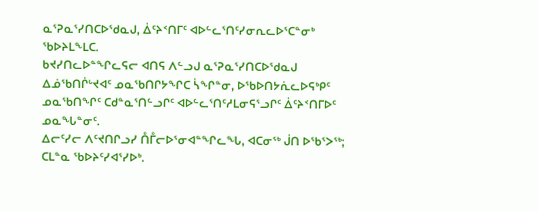ᓇᕐᕈᓇᕐᓯᑎᑕᐅᖁᓇᒍ, ᐄᑦᔨᑉᑎᒥᑦ ᐊᐅᓪᓚᕐᑎᑦᓯᓂᕆᓚᐅᕐᑕᓐᓂᒃ ᖃᐅᔨᒪᖕᒪᑕ.
ᑲᔪᓯᑎᓚᐅᓐᖏᓚᕋᓕ ᐊᑎᕋ ᐱᓪᓗᒍ ᓇᕐᕈᓇᕐᓯᑎᑕᐅᖁᓇᒍ ᐃᓅᖃᑎᒌᒡᔪᐊᑦ ᓄᓇᖃᑎᒋᔭᖏᑕ ᓵᖏᓐᓂ, ᐅᖃᐅᑎᔭᕇᓚᐅᕋᒃᑭᑦ ᓄᓇᖃᑎᖏᑦ ᑕᑯᓐᓇᕐᑎᓪᓗᒋᑦ ᐊᐅᓪᓚᕐᑎᑦᓱᒪᓂᕋᕐᓗᒋᑦ ᐄᑦᔨᑉᑎᒥᐅᑦ ᓄᓇᖓᓐᓂᑦ.
ᐃᓕᑦᓯᓕ ᐱᑦᔪᑎᒋᓗᓯ ᑍᒤᓕᐅᕐᓂᐊᓐᖏᓚᖓ, ᐊᑕᓂᖅ ᒎᑎ ᐅᖃᕐᐳᖅ; ᑕᒪᓐᓇ ᖃᐅᔨᑦᓯᐊᕐᓯᐅᒃ.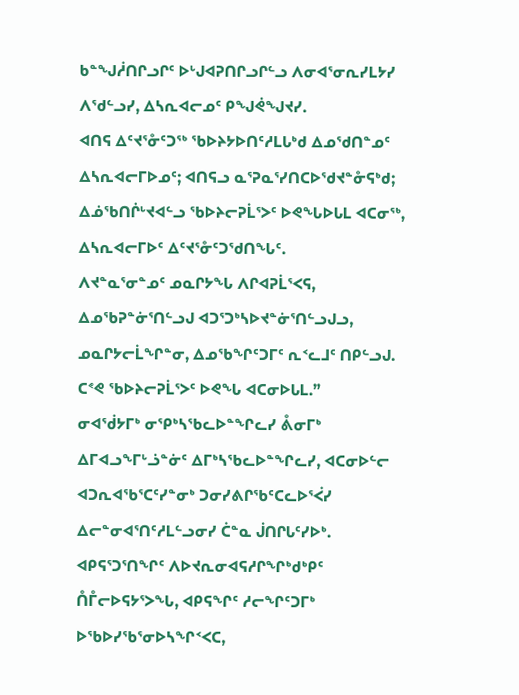ᑲᓐᖑᓲᑎᒋᓗᒋᑦ ᐅᒡᒍᐊᕈᑎᒋᓗᒋᓪᓗ ᐱᓂᐊᕐᓂᕆᓯᒪᔭᓯ ᐱᖁᓪᓗᓯ, ᐃᓴᕆᐊᓕᓄᑦ ᑭᖑᕚᖑᔪᓯ.
ᐊᑎᕋ ᐃᑦᔪᕐᓁᑦᑐᖅ ᖃᐅᔨᔭᐅᑎᑦᓱᒪᒐᒃᑯ ᐃᓄᖁᑎᓐᓄᑦ ᐃᓴᕆᐊᓕᒥᐅᓄᑦ; ᐊᑎᕋᓗ ᓇᕐᕈᓇᕐᓯᑎᑕᐅᖁᔪᓐᓁᕋᒃᑯ; ᐃᓅᖃᑎᒌᒡᔪᐊᓪᓗ ᖃᐅᔨᓕᕈᒫᕐᐳᑦ ᐅᕙᖓᐅᒐᒪ ᐊᑕᓂᖅ, ᐃᓴᕆᐊᓕᒥᐅᑦ ᐃᑦᔪᕐᓁᑦᑐᖁᑎᖓᑦ.
ᐱᔪᓐᓇᕐᓂᓐᓄᑦ ᓄᓇᒋᔭᖓ ᐱᒋᐊᕈᒫᕐᐸᕋ, ᐃᓄᖃᕈᓐᓃᕐᑎᓪᓗᒍ ᐊᑐᕐᑐᒃᓴᐅᔪᓐᓃᕐᑎᓪᓗᒍᓗ, ᓄᓇᒋᔭᓕᒫᖏᓐᓂ, ᐃᓄᖃᖏᑦᑐᒥᑦ ᕆᑉᓚᒧᑦ ᑎᑭᓪᓗᒍ. ᑕᕝᕙ ᖃᐅᔨᓕᕈᒫᕐᐳᑦ ᐅᕙᖓ ᐊᑕᓂᐅᒐᒪ.”
ᓂᐊᖂᔭᒥᒃ ᓂᕿᒃᓴᖃᓚᐅᓐᖏᓚᓯ ᕔᓂᒥᒃ ᐃᒥᐊᓗᖕᒥᒡᓘᓐᓃᑦ ᐃᒥᒃᓴᖃᓚᐅᓐᖏᓚᓯ, ᐊᑕᓂᐅᓪᓕ ᐊᑐᕆᐊᖃᕐᑕᑦᓯᓐᓂᒃ ᑐᓂᓯᕕᒋᖃᑦᑕᓚᐅᕐᐹᓯ ᐃᓕᓐᓂᐊᕐᑎᑦᓱᒪᓪᓗᓂᓯ ᑖᓐᓇ ᒎᑎᒋᒐᑦᓯᐅᒃ.
ᐊᑭᕋᕐᑐᕐᑎᖏᑦ ᐱᐅᔪᕆᓂᐊᕋᓱᒋᖏᒃᑯᒃᑭᑦ ᑍᒤᓕᐅᕋᔭᕐᐳᖓ, ᐊᑭᕋᖏᑦ ᓱᓕᖏᑦᑐᒥᒃ ᐅᖃᐅᓯᖃᕐᓂᐅᓴᖏᑉᐸᑕ,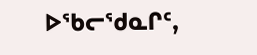ᐅᖃᓕᖁᓇᒋᑦ,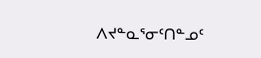ᐱᔪᓐᓇᕐᓂᑦᑎᓐᓄᑦ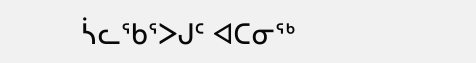ᓵᓚᖃᕐᐳᒍᑦ ᐊᑕᓂᖅ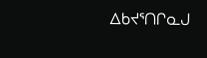ᐃᑲᔪᕐᑎᒋᓇᒍ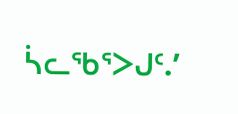ᓵᓚᖃᕐᐳᒍᑦ.’